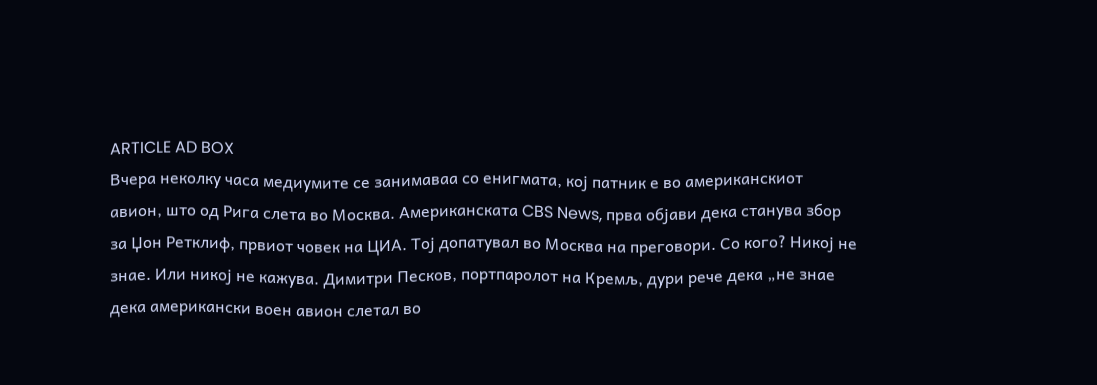ARTICLE AD BOX
Вчера неколку часа медиумите се занимаваа со енигмата, кој патник е во американскиот авион, што од Рига слета во Москва. Американската CBS News, прва објави дека станува збор за Џон Ретклиф, првиот човек на ЦИА. Тој допатувал во Москва на преговори. Со кого? Никој не знае. Или никој не кажува. Димитри Песков, портпаролот на Кремљ, дури рече дека „не знае дека американски воен авион слетал во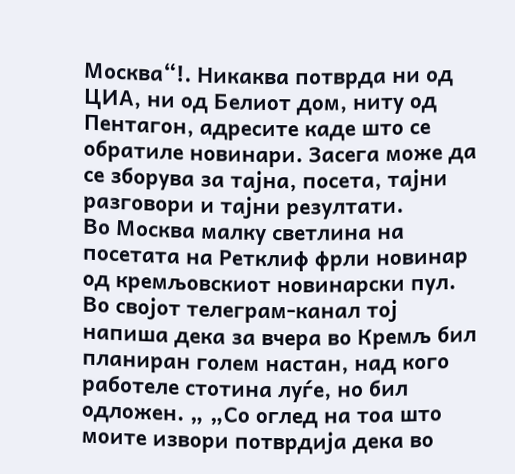Москва“!. Никаква потврда ни од ЦИА, ни од Белиот дом, ниту од Пентагон, адресите каде што се обратиле новинари. Засега може да се зборува за тајна, посета, тајни разговори и тајни резултати.
Во Москва малку светлина на посетата на Ретклиф фрли новинар од кремљовскиот новинарски пул. Во својот телеграм-канал тој напиша дека за вчера во Кремљ бил планиран голем настан, над кого работеле стотина луѓе, но бил одложен. „ „Со оглед на тоа што моите извори потврдија дека во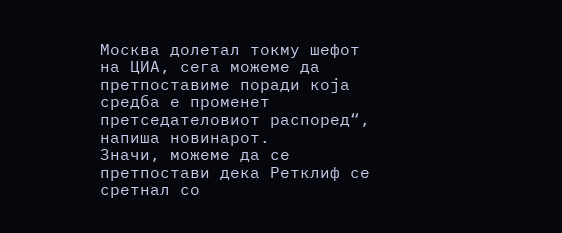Москва долетал токму шефот на ЦИА, сега можеме да претпоставиме поради која средба е променет претседателовиот распоред“, напиша новинарот.
Значи, можеме да се претпостави дека Ретклиф се сретнал со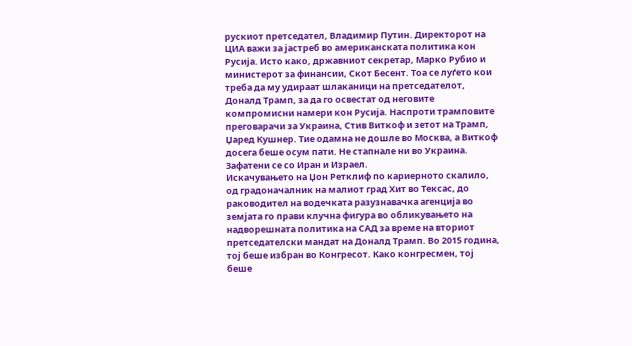рускиот претседател, Владимир Путин. Директорот на ЦИА важи за јастреб во американската политика кон Русија. Исто како, државниот секретар, Марко Рубио и министерот за финансии, Скот Бесент. Тоа се луѓето кои треба да му удираат шлаканици на претседателот, Доналд Трамп, за да го освестат од неговите компромисни намери кон Русија. Наспроти трамповите преговарачи за Украина, Стив Виткоф и зетот на Трамп, Џаред Кушнер. Тие одамна не дошле во Москва, а Виткоф досега беше осум пати. Не стапнале ни во Украина. Зафатени се со Иран и Израел.
Искачувањето на Џон Ретклиф по кариерното скалило, од градоначалник на малиот град Хит во Тексас, до раководител на водечката разузнавачка агенција во земјата го прави клучна фигура во обликувањето на надворешната политика на САД за време на вториот претседателски мандат на Доналд Трамп. Во 2015 година, тој беше избран во Конгресот. Како конгресмен, тој беше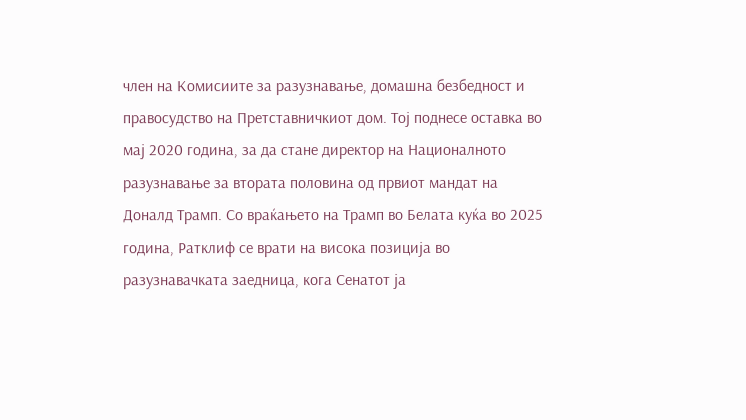член на Комисиите за разузнавање, домашна безбедност и правосудство на Претставничкиот дом. Тој поднесе оставка во мај 2020 година, за да стане директор на Националното разузнавање за втората половина од првиот мандат на Доналд Трамп. Со враќањето на Трамп во Белата куќа во 2025 година, Ратклиф се врати на висока позиција во разузнавачката заедница, кога Сенатот ја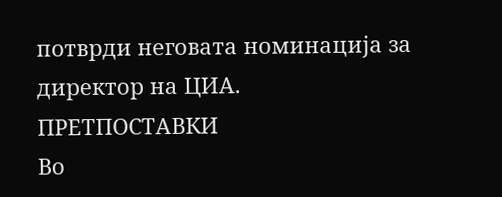потврди неговата номинација за директор на ЦИА.
ПРЕТПОСТАВКИ
Во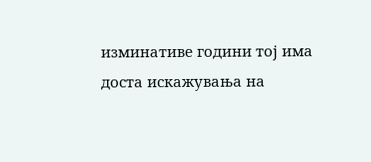изминативе години тој има доста искажувања на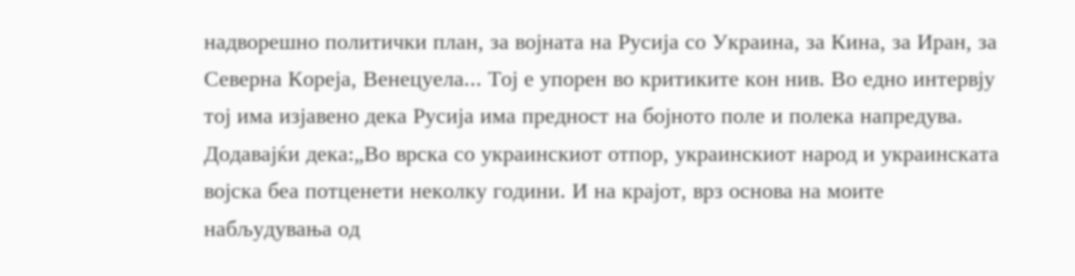надворешно политички план, за војната на Русија со Украина, за Кина, за Иран, за Северна Кореја, Венецуела... Тој е упорен во критиките кон нив. Во едно интервју тој има изјавено дека Русија има предност на бојното поле и полека напредува. Додавајќи дека:„Во врска со украинскиот отпор, украинскиот народ и украинската војска беа потценети неколку години. И на крајот, врз основа на моите набљудувања од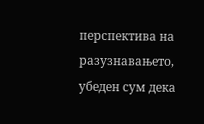перспектива на разузнавањето, убеден сум дека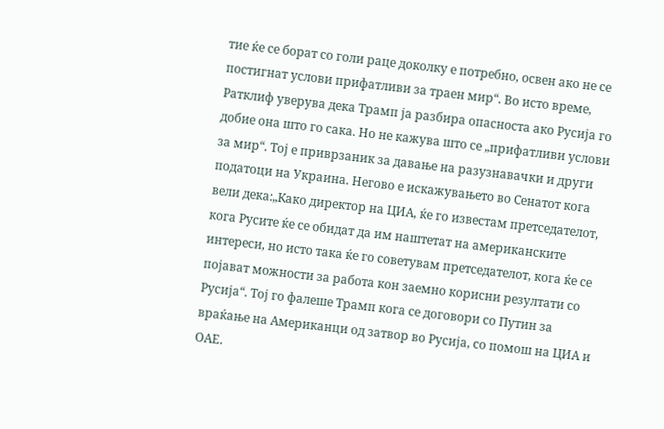тие ќе се борат со голи раце доколку е потребно, освен ако не се постигнат услови прифатливи за траен мир“. Во исто време, Ратклиф уверува дека Трамп ја разбира опасноста ако Русија го добие она што го сака. Но не кажува што се „прифатливи услови за мир“. Тој е приврзаник за давање на разузнавачки и други податоци на Украина. Негово е искажувањето во Сенатот кога вели дека:„Како директор на ЦИА, ќе го известам претседателот, кога Русите ќе се обидат да им наштетат на американските интереси, но исто така ќе го советувам претседателот, кога ќе се појават можности за работа кон заемно корисни резултати со Русија“. Тој го фалеше Трамп кога се договори со Путин за враќање на Американци од затвор во Русија, со помош на ЦИА и ОАЕ.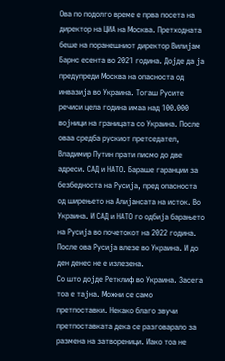Ова по подолго време е прва посета на директор на ЦИА на Москва. Претходната беше на поранешниот директор Вилијам Барнс есента во 2021 година. Дојде да ја предупреди Москва на опасноста од инвазија во Украина. Тогаш Русите речиси цела година имаа над 100.000 војници на границата со Украина. После оваа средба рускиот претседател, Владимир Путин прати писмо до две адреси. САД и НАТО. Бараше гаранции за безбедноста на Русија, пред опасноста од ширењето на Алијансата на исток. Во Украина. И САД и НАТО го одбија барањето на Русија во почетокот на 2022 година. После ова Русија влезе во Украина. И до ден денес не е излезена.
Со што дојде Ретклиф во Украина. Засега тоа е тајна. Можни се само претпоставки. Некако благо звучи претпоставката дека се разговарало за размена на затвореници. Иако тоа не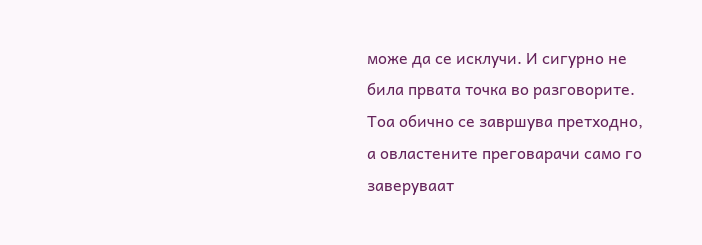може да се исклучи. И сигурно не била првата точка во разговорите. Тоа обично се завршува претходно, а овластените преговарачи само го заверуваат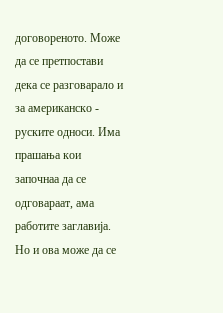договореното. Може да се претпостави дека се разговарало и за американско - руските односи. Има прашања кои започнаа да се одговараат, ама работите заглавија. Но и ова може да се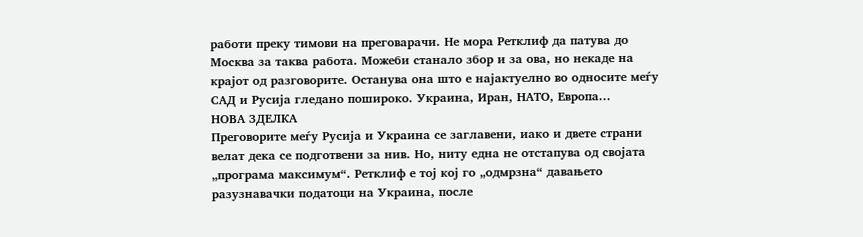работи преку тимови на преговарачи. Не мора Ретклиф да патува до Москва за таква работа. Можеби станало збор и за ова, но некаде на крајот од разговорите. Останува она што е најактуелно во односите меѓу САД и Русија гледано пошироко. Украина, Иран, НАТО, Европа...
НОВА ЗДЕЛКА
Преговорите меѓу Русија и Украина се заглавени, иако и двете страни велат дека се подготвени за нив. Но, ниту една не отстапува од својата „програма максимум“. Ретклиф е тој кој го „одмрзна“ давањето разузнавачки податоци на Украина, после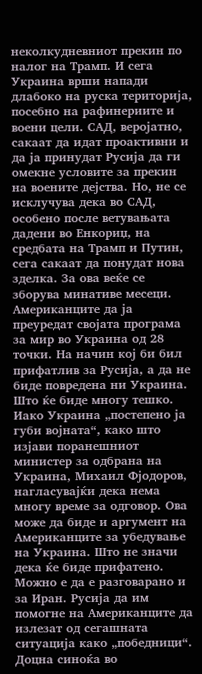неколкудневниот прекин по налог на Трамп. И сега Украина врши напади длабоко на руска територија, посебно на рафинериите и воени цели. САД, веројатно, сакаат да идат проактивни и да ја принудат Русија да ги омекне условите за прекин на воените дејства. Но, не се исклучува дека во САД, особено после ветувањата дадени во Енкориџ, на средбата на Трамп и Путин, сега сакаат да понудат нова зделка. За ова веќе се зборува минативе месеци. Американците да ја преуредат својата програма за мир во Украина од 28 точки. На начин кој би бил прифатлив за Русија, а да не биде повредена ни Украина. Што ќе биде многу тешко. Иако Украина „постепено ја губи војната“, како што изјави поранешниот министер за одбрана на Украина, Михаил Фјодоров, нагласувајќи дека нема многу време за одговор. Ова може да биде и аргумент на Американците за убедување на Украина. Што не значи дека ќе биде прифатено.
Можно е да е разговарано и за Иран. Русија да им помогне на Американците да излезат од сегашната ситуација како „победници“. Доцна синоќа во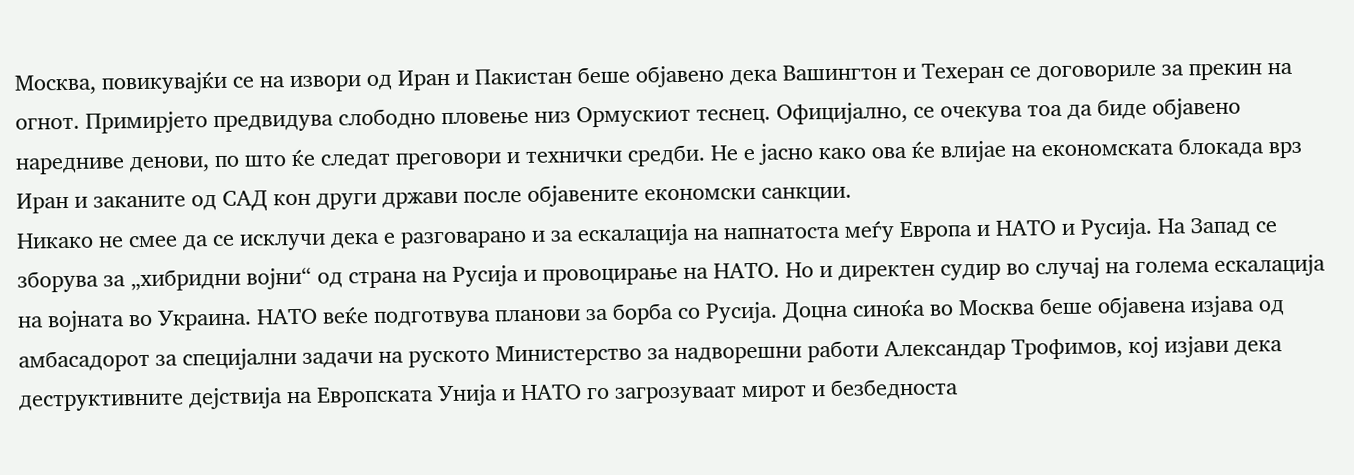Москва, повикувајќи се на извори од Иран и Пакистан беше објавено дека Вашингтон и Техеран се договориле за прекин на огнот. Примирјето предвидува слободно пловење низ Ормускиот теснец. Официјално, се очекува тоа да биде објавено наредниве денови, по што ќе следат преговори и технички средби. Не е јасно како ова ќе влијае на економската блокада врз Иран и заканите од САД кон други држави после објавените економски санкции.
Никако не смее да се исклучи дека е разговарано и за ескалација на напнатоста меѓу Европа и НАТО и Русија. На Запад се зборува за „хибридни војни“ од страна на Русија и провоцирање на НАТО. Но и директен судир во случај на голема ескалација на војната во Украина. НАТО веќе подготвува планови за борба со Русија. Доцна синоќа во Москва беше објавена изјава од амбасадорот за специјални задачи на руското Министерство за надворешни работи Александар Трофимов, кој изјави дека деструктивните дејствија на Европската Унија и НАТО го загрозуваат мирот и безбедноста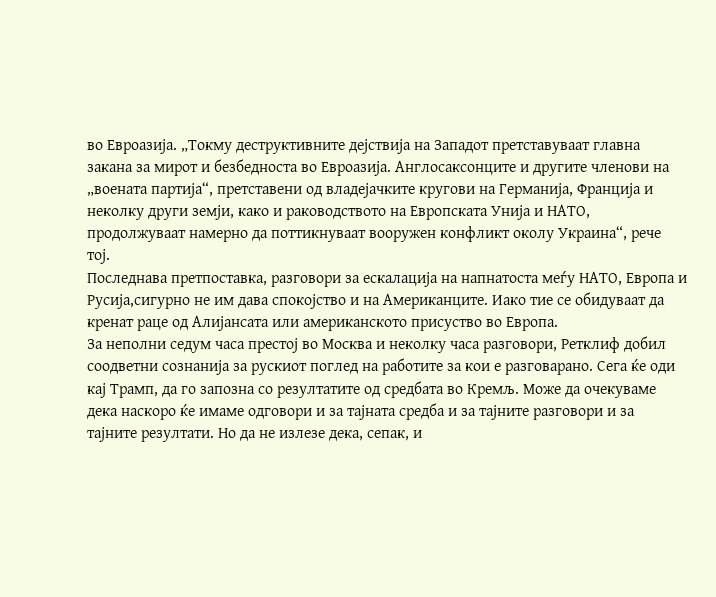во Евроазија. „Токму деструктивните дејствија на Западот претставуваат главна закана за мирот и безбедноста во Евроазија. Англосаксонците и другите членови на „воената партија“, претставени од владејачките кругови на Германија, Франција и неколку други земји, како и раководството на Европската Унија и НАТО, продолжуваат намерно да поттикнуваат вооружен конфликт околу Украина“, рече тој.
Последнава претпоставка, разговори за ескалација на напнатоста меѓу НАТО, Европа и Русија,сигурно не им дава спокојство и на Американците. Иако тие се обидуваат да кренат раце од Алијансата или американското присуство во Европа.
За неполни седум часа престој во Москва и неколку часа разговори, Ретклиф добил соодветни сознанија за рускиот поглед на работите за кои е разговарано. Сега ќе оди кај Трамп, да го запозна со резултатите од средбата во Кремљ. Може да очекуваме дека наскоро ќе имаме одговори и за тајната средба и за тајните разговори и за тајните резултати. Но да не излезе дека, сепак, и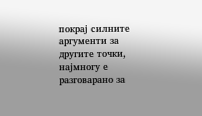покрај силните аргументи за другите точки, најмногу е разговарано за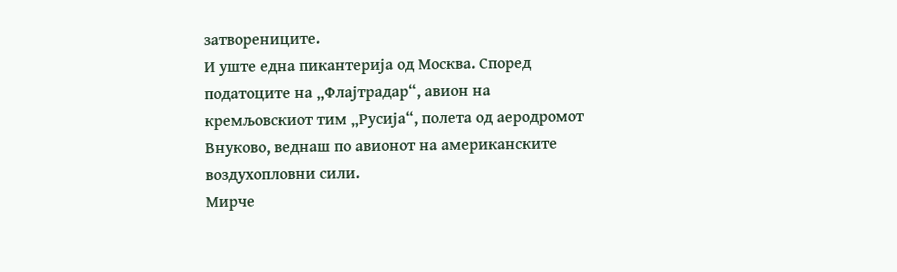затворениците.
И уште една пикантерија од Москва. Според податоците на „Флајтрадар“, авион на кремљовскиот тим „Русија“, полета од аеродромот Внуково, веднаш по авионот на американските воздухопловни сили.
Мирче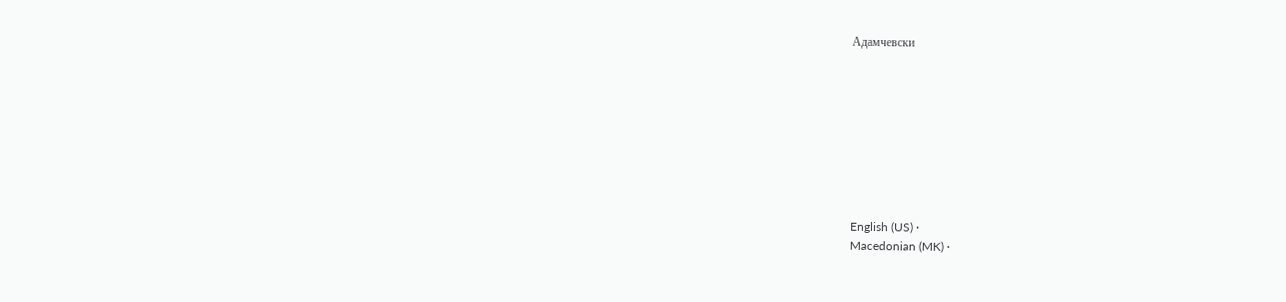Адамчевски









English (US) ·
Macedonian (MK) ·